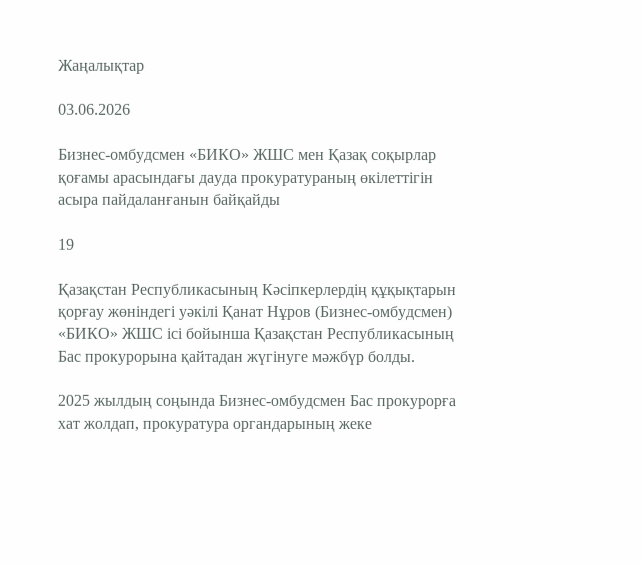Жаңалықтар

03.06.2026

Бизнес-омбудсмен «БИКО» ЖШС мен Қазақ соқырлар қоғамы арасындағы дауда прокуратураның өкілеттігін асыра пайдаланғанын байқайды

19

Қазақстан Республикасының Кәсіпкерлердің құқықтарын қорғау жөніндегі уәкілі Қанат Нұров (Бизнес-омбудсмен) «БИКО» ЖШС ісі бойынша Қазақстан Республикасының Бас прокурорына қайтадан жүгінуге мәжбүр болды.

2025 жылдың соңында Бизнес-омбудсмен Бас прокурорға хат жолдап, прокуратура органдарының жеке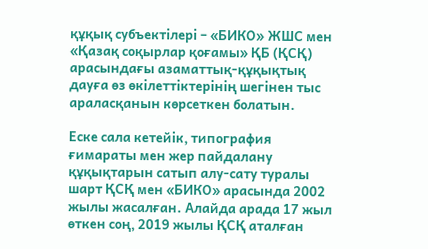құқық субъектілері – «БИКО» ЖШС мен «Қазақ соқырлар қоғамы» ҚБ (ҚСҚ) арасындағы азаматтық-құқықтық дауға өз өкілеттіктерінің шегінен тыс араласқанын көрсеткен болатын.

Еске сала кетейік, типография ғимараты мен жер пайдалану құқықтарын сатып алу-сату туралы шарт ҚСҚ мен «БИКО» арасында 2002 жылы жасалған. Алайда арада 17 жыл өткен соң, 2019 жылы ҚСҚ аталған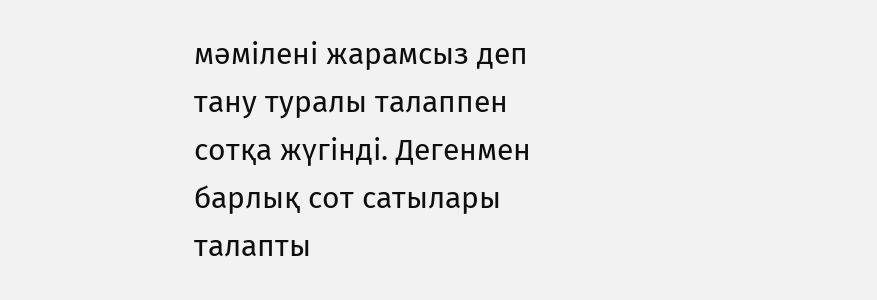мәмілені жарамсыз деп тану туралы талаппен сотқа жүгінді. Дегенмен барлық сот сатылары талапты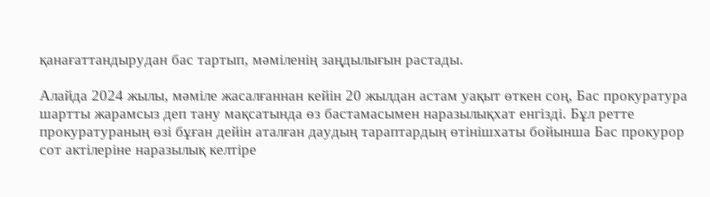қанағаттандырудан бас тартып, мәміленің заңдылығын растады.

Алайда 2024 жылы, мәміле жасалғаннан кейін 20 жылдан астам уақыт өткен соң, Бас прокуратура шартты жарамсыз деп тану мақсатында өз бастамасымен наразылықхат енгізді. Бұл ретте прокуратураның өзі бұған дейін аталған даудың тараптардың өтінішхаты бойынша Бас прокурор сот актілеріне наразылық келтіре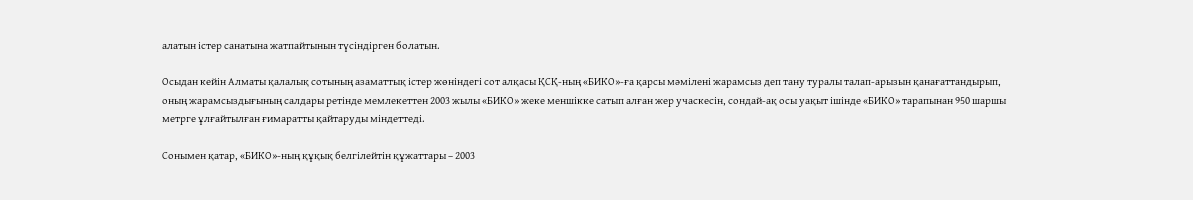алатын істер санатына жатпайтынын түсіндірген болатын.

Осыдан кейін Алматы қалалық сотының азаматтық істер жөніндегі сот алқасы ҚСҚ-ның «БИКО»-ға қарсы мәмілені жарамсыз деп тану туралы талап-арызын қанағаттандырып, оның жарамсыздығының салдары ретінде мемлекеттен 2003 жылы «БИКО» жеке меншікке сатып алған жер учаскесін, сондай-ақ осы уақыт ішінде «БИКО» тарапынан 950 шаршы метрге ұлғайтылған ғимаратты қайтаруды міндеттеді.

Сонымен қатар, «БИКО»-ның құқық белгілейтін құжаттары – 2003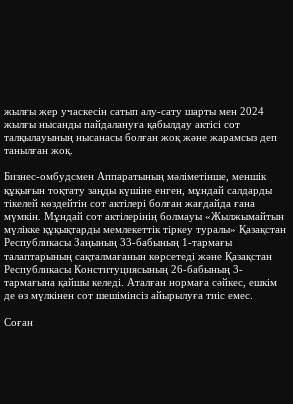жылғы жер учаскесін сатып алу-сату шарты мен 2024 жылғы нысанды пайдалануға қабылдау актісі сот талқылауының нысанасы болған жоқ және жарамсыз деп танылған жоқ.

Бизнес-омбудсмен Аппаратының мәліметінше, меншік құқығын тоқтату заңды күшіне енген, мұндай салдарды тікелей көздейтін сот актілері болған жағдайда ғана мүмкін. Мұндай сот актілерінің болмауы «Жылжымайтын мүлікке құқықтарды мемлекеттік тіркеу туралы» Қазақстан Республикасы Заңының 33-бабының 1-тармағы талаптарының сақталмағанын көрсетеді және Қазақстан Республикасы Конституциясының 26-бабының 3-тармағына қайшы келеді. Аталған нормаға сәйкес, ешкім де өз мүлкінен сот шешімінсіз айырылуға тиіс емес.

Соған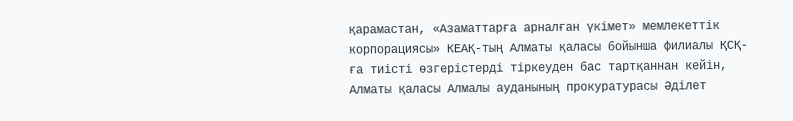қарамастан, «Азаматтарға арналған үкімет» мемлекеттік корпорациясы» КЕАҚ-тың Алматы қаласы бойынша филиалы ҚСҚ-ға тиісті өзгерістерді тіркеуден бас тартқаннан кейін, Алматы қаласы Алмалы ауданының прокуратурасы Әділет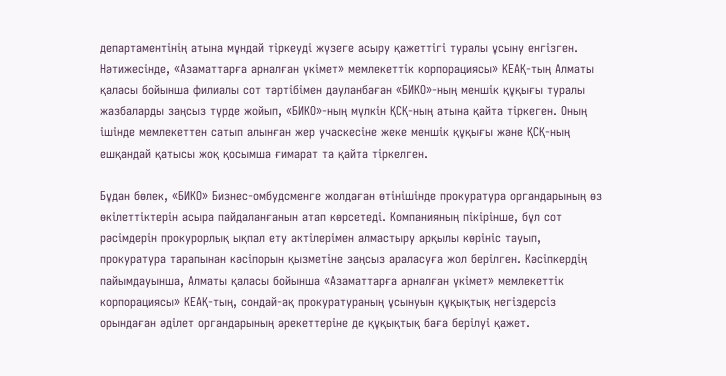департаментінің атына мұндай тіркеуді жүзеге асыру қажеттігі туралы ұсыну енгізген. Нәтижесінде, «Азаматтарға арналған үкімет» мемлекеттік корпорациясы» КЕАҚ-тың Алматы қаласы бойынша филиалы сот тәртібімен дауланбаған «БИКО»-ның меншік құқығы туралы жазбаларды заңсыз түрде жойып, «БИКО»-ның мүлкін ҚСҚ-ның атына қайта тіркеген. Оның ішінде мемлекеттен сатып алынған жер учаскесіне жеке меншік құқығы және ҚСҚ-ның ешқандай қатысы жоқ қосымша ғимарат та қайта тіркелген.

Бұдан бөлек, «БИКО» Бизнес-омбудсменге жолдаған өтінішінде прокуратура органдарының өз өкілеттіктерін асыра пайдаланғанын атап көрсетеді. Компанияның пікірінше, бұл сот рәсімдерін прокурорлық ықпал ету актілерімен алмастыру арқылы көрініс тауып, прокуратура тарапынан кәсіпорын қызметіне заңсыз араласуға жол берілген. Кәсіпкердің пайымдауынша, Алматы қаласы бойынша «Азаматтарға арналған үкімет» мемлекеттік корпорациясы» КЕАҚ-тың, сондай-ақ прокуратураның ұсынуын құқықтық негіздерсіз орындаған әділет органдарының әрекеттеріне де құқықтық баға берілуі қажет.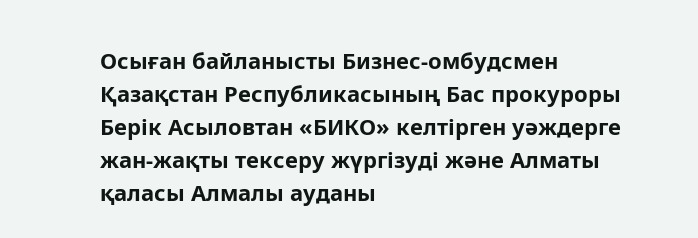Осыған байланысты Бизнес-омбудсмен Қазақстан Республикасының Бас прокуроры Берік Асыловтан «БИКО» келтірген уәждерге жан-жақты тексеру жүргізуді және Алматы қаласы Алмалы ауданы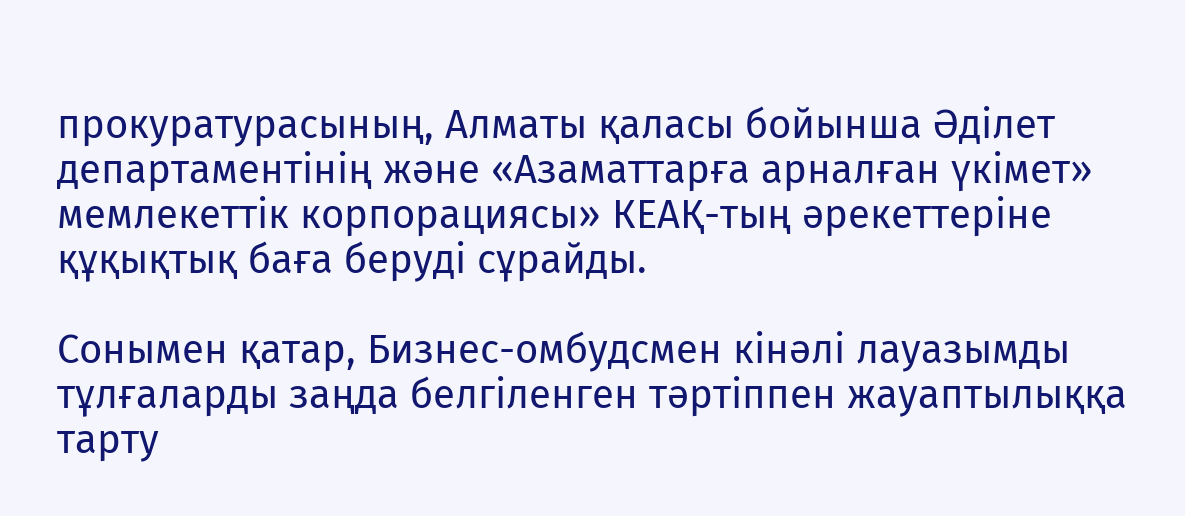прокуратурасының, Алматы қаласы бойынша Әділет департаментінің және «Азаматтарға арналған үкімет» мемлекеттік корпорациясы» КЕАҚ-тың әрекеттеріне құқықтық баға беруді сұрайды.

Сонымен қатар, Бизнес-омбудсмен кінәлі лауазымды тұлғаларды заңда белгіленген тәртіппен жауаптылыққа тарту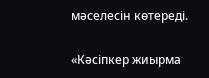мәселесін көтереді.

«Кәсіпкер жиырма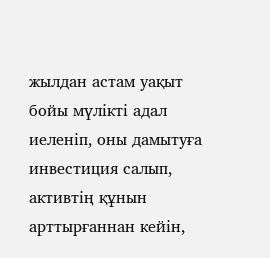жылдан астам уақыт бойы мүлікті адал иеленіп, оны дамытуға инвестиция салып, активтің құнын арттырғаннан кейін,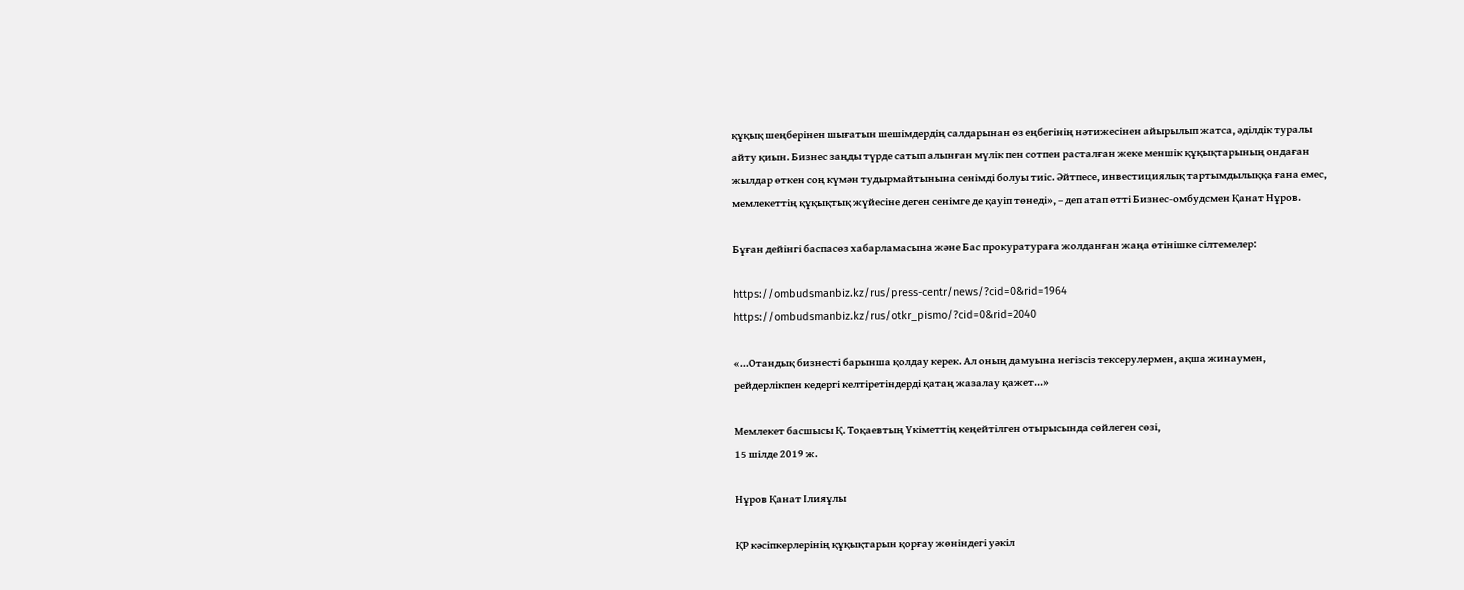құқық шеңберінен шығатын шешімдердің салдарынан өз еңбегінің нәтижесінен айырылып жатса, әділдік туралы айту қиын. Бизнес заңды түрде сатып алынған мүлік пен сотпен расталған жеке меншік құқықтарының ондаған жылдар өткен соң күмән тудырмайтынына сенімді болуы тиіс. Әйтпесе, инвестициялық тартымдылыққа ғана емес, мемлекеттің құқықтық жүйесіне деген сенімге де қауіп төнеді», – деп атап өтті Бизнес-омбудсмен Қанат Нұров.

Бұған дейінгі баспасөз хабарламасына және Бас прокуратураға жолданған жаңа өтінішке сілтемелер:

https://ombudsmanbiz.kz/rus/press-centr/news/?cid=0&rid=1964
https://ombudsmanbiz.kz/rus/otkr_pismo/?cid=0&rid=2040

«...Отандық бизнесті барынша қолдау керек. Ал оның дамуына негізсіз тексерулермен, ақша жинаумен, рейдерлікпен кедергі келтіретіндерді қатаң жазалау қажет...»

Мемлекет басшысы Қ. Тоқаевтың Үкіметтің кеңейтілген отырысында сөйлеген сөзі,
15 шілде 2019 ж.

Нұров Қанат Ілияұлы

ҚР кәсіпкерлерінің құқықтарын қорғау жөніндегі уәкіл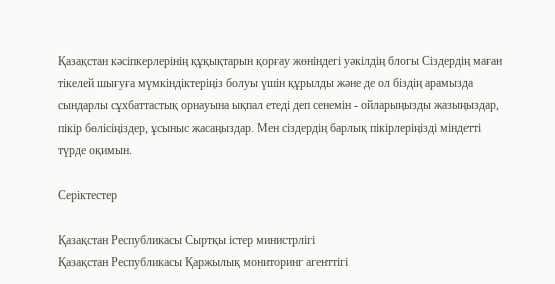Қазақстан кәсіпкерлерінің құқықтарын қорғау жөніндегі уәкілдің блогы Сіздердің маған тікелей шығуға мүмкіндіктеріңіз болуы үшін құрылды және де ол біздің арамызда сындарлы сұхбаттастық орнауына ықпал етеді деп сенемін - ойларыңызды жазыңыздар, пікір бөлісіңіздер, ұсыныс жасаңыздар. Мен сіздердің барлық пікірлеріңізді міндетті түрде оқимын.

Серіктестер

Қазақстан Республикасы Сыртқы істер министрлігі
Қазақстан Республикасы Қаржылық мониторинг агенттігі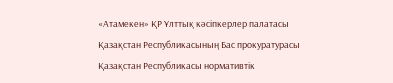«Атамекен» ҚР Ұлттық кәсіпкерлер палатасы
Қазақстан Республикасының Бас прокуратурасы
Қазақстан Республикасы нормативтік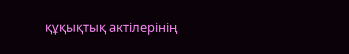құқықтық актілерінің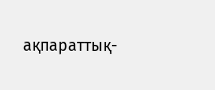ақпараттық-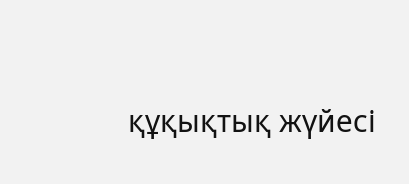құқықтық жүйесі